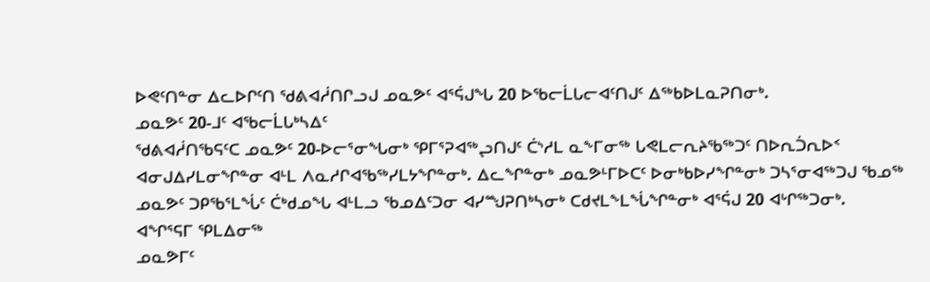ᐅᕙᑦᑎᓐᓂ ᐃᓚᐅᒋᑦᑎ ᖁᕕᐊᓲᑎᒋᓗᒍ ᓄᓇᕗᑦ ᐊᕐᕌᒍᖓ 20 ᐅᖃᓕᒫᒐᓕᐊᑦᑎᒍᑦ ᐃᖅᑲᐅᒪᓇᕈᑎᓂᒃ.
ᓄᓇᕗᑦ 20-ᒧᑦ ᐊᖃᓕᒫᒐᒃᓴᐃᑦ
ᖁᕕᐊᓲᑎᖃᕋᑦᑕ ᓄᓇᕗᑦ 20-ᐅᓕᕐᓂᖓᓂᒃ ᕿᒥᕐᕈᐊᖅᖢᑎᒍᑦ ᑖᔅᓱᒪ ᓇᖕᒥᓂᖅ ᒐᕙᒪᓕᕆᔨᖃᖅᑐᑦ ᑎᐅᕆᑑᕆᐅᑉ ᐊᓂᒍᐃᓯᒪᓂᖏᓐᓂ ᐊᒻᒪ ᐱᓇᓱᒋᐊᖃᖅᓯᒪᔭᖏᓐᓂᒃ. ᐃᓚᖏᓐᓂᒃ ᓄᓇᕗᒻᒥᐅᑕᑦ ᐅᓂᒃᑲᐅᓯᖏᓐᓂᒃ ᑐᓴᕐᓂᐊᖅᑐᒍ ᖃᓄᖅ ᓄᓇᕗᑦ ᑐᑭᖃᕐᒪᖔᑦ ᑖᒃᑯᓄᖓ ᐊᒻᒪᓗ ᖃᓄᐃᑦᑐᓂ ᐊᓯᙳᕈᑎᒃᓴᓂᒃ ᑕᑯᔪᒪᖕᒪᖔᖏᓐᓂᒃ ᐊᕐᕌᒍ 20 ᐊᒡᒋᖅᑐᓂᒃ.
ᐊᖏᕐᕋᒥ ᕿᒪᐃᓂᖅ
ᓄᓇᕗᒥᑦ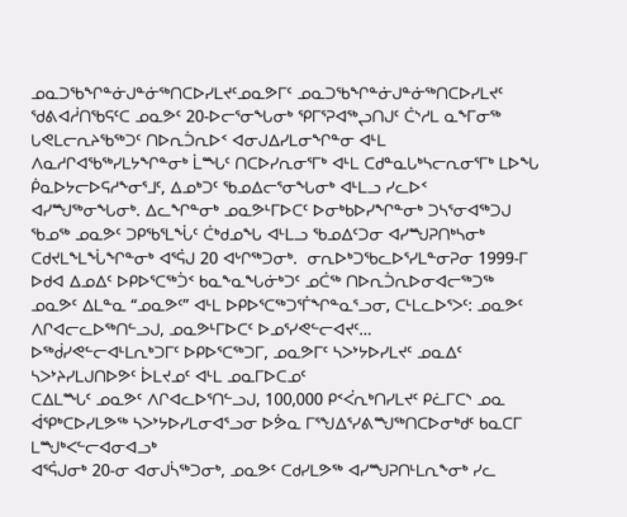ᓄᓇᑐᖃᖏᓐᓃᒍᓐᓃᖅᑎᑕᐅᓯᒪᔪᑦᓄᓇᕗᒥᑦ ᓄᓇᑐᖃᖏᓐᓃᒍᓐᓃᖅᑎᑕᐅᓯᒪᔪᑦ
ᖁᕕᐊᓲᑎᖃᕋᑦᑕ ᓄᓇᕗᑦ 20-ᐅᓕᕐᓂᖓᓂᒃ ᕿᒥᕐᕈᐊᖅᖢᑎᒍᑦ ᑖᔅᓱᒪ ᓇᖕᒥᓂᖅ ᒐᕙᒪᓕᕆᔨᖃᖅᑐᑦ ᑎᐅᕆᑑᕆᐅᑉ ᐊᓂᒍᐃᓯᒪᓂᖏᓐᓂ ᐊᒻᒪ ᐱᓇᓱᒋᐊᖃᖅᓯᒪᔭᖏᓐᓂᒃ ᒫᙵᑦ ᑎᑕᐅᓯᕆᓂᕐᒥᒃ ᐊᒻᒪ ᑕᑯᓐᓇᒐᒃᓴᓕᕆᓂᕐᒥᒃ ᒪᐅᖓ ᑮᓇᐅᔭᓕᐅᕋᓱᖕᓂᕐᒧᑦ, ᐃᓄᒃᑐᑦ ᖃᓄᐃᓕᕐᓂᖓᓂᒃ ᐊᒻᒪᓗ ᓯᓚᐅᑉ ᐊᓯᙳᖅᓂᖓᓂᒃ. ᐃᓚᖏᓐᓂᒃ ᓄᓇᕗᒻᒥᐅᑕᑦ ᐅᓂᒃᑲᐅᓯᖏᓐᓂᒃ ᑐᓴᕐᓂᐊᖅᑐᒍ ᖃᓄᖅ ᓄᓇᕗᑦ ᑐᑭᖃᕐᒪᖔᑦ ᑖᒃᑯᓄᖓ ᐊᒻᒪᓗ ᖃᓄᐃᑦᑐᓂ ᐊᓯᙳᕈᑎᒃᓴᓂᒃ ᑕᑯᔪᒪᖕᒪᖔᖏᓐᓂᒃ ᐊᕐᕌᒍ 20 ᐊᒡᒋᖅᑐᓂᒃ.  ᓂᕆᐅᒃᑐᖃᓚᐅᕐᓯᒪᓐᓂᕈᓂ 1999-ᒥ ᐅᑯᐊ ᐃᓄᐃᑦ ᐅᑭᐅᕐᑕᖅᑑᑉ ᑲᓇᖕᓇᖓᓃᒃᑐᑦ ᓄᑖᖅ ᑎᐅᕆᑑᕆᐅᓂᐊᓕᖅᑐᖅ ᓄᓇᕗᑦ ᐃᒪᓐᓇ “ᓄᓇᕗᑦ” ᐊᒻᒪ ᐅᑭᐅᕐᑕᖅᑐᕐᒦᖏᓐᓇᕐᓗᓂ, ᑕᒻᒪᓚᐅᕐᐳᑦ: ᓄᓇᕗᑦ ᐱᒋᐊᓕᓚᐅᖅᑎᓪᓗᒍ, ᓄᓇᕗᒻᒥᐅᑕᑦ ᐅᓄᕐᓯᕙᓪᓕᐊᔪᑦ…
ᐅᖅᑰᓯᕙᓪᓕᐊᒻᒪᕆᒃᑐᒥᑦ ᐅᑭᐅᕐᑕᖅᑐᒥ, ᓄᓇᕗᒥᑦ ᓴᐳᔾᔭᐅᓯᒪᔪᑦ ᓄᓇᐃᑦ ᓴᐳᔾᔨᓯᒪᒍᑎᐅᕗᑦ ᐆᒪᔪᓄᑦ ᐊᒻᒪ ᓄᓇᒥᐅᑕᓄᑦ
ᑕᐃᒪᙵᑦ ᓄᓇᕗᑦ ᐱᒋᐊᓚᐅᕐᑎᓪᓗᒍ, 100,000 ᑭᑉᐹᕆᒃᑎᓯᒪᔪᑦ ᑭᓛᒥᑕᔅ ᓄᓇ ᐋᕿᒃᑕᐅᓯᒪᕗᖅ ᓴᐳᔾᔭᐅᓯᒪᓂᐊᕐᓗᓂ ᐅᕘᓇ ᒥᕐᖑᐃᕐᓯᕕᙳᖅᑎᑕᐅᓂᒃᑯᑦ ᑲᓇᑕᒥ
ᒪᙳᒃᐸᓪᓕᐊᓂᐊᓗᒃ
ᐊᕐᕌᒍᓂᒃ 20-ᓂ ᐊᓂᒍᓵᖅᑐᓂᒃ, ᓄᓇᕗᑦ ᑕᑯᓯᒪᕗᖅ ᐊᓯᙳᕈᑎᒻᒪᕆᖕᓂᒃ ᓯᓚ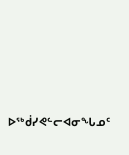ᐅᖅᑰᓯᕙᓪᓕᐊᓂᖓᓄᑦ